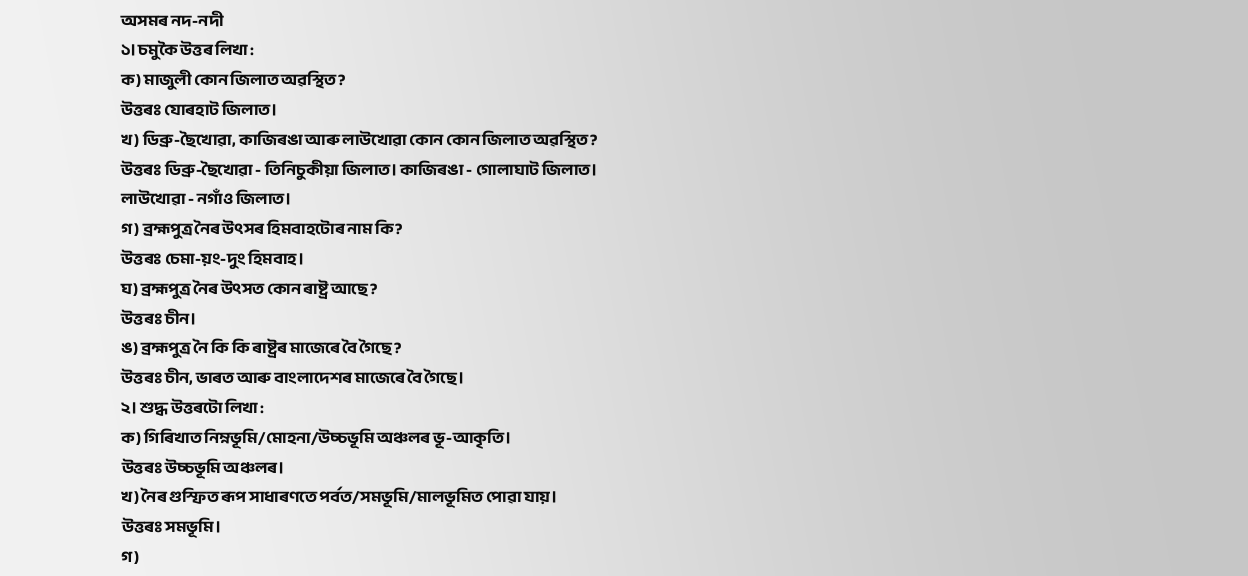অসমৰ নদ-নদী
১। চমুকৈ উত্তৰ লিখা :
ক) মাজুলী কোন জিলাত অৱস্থিত?
উত্তৰঃ যোৰহাট জিলাত।
খ) ডিব্ৰু-ছৈখোৱা, কাজিৰঙা আৰু লাউখোৱা কোন কোন জিলাত অৱস্থিত?
উত্তৰঃ ডিব্ৰু-ছৈখোৱা - তিনিচুকীয়া জিলাত। কাজিৰঙা - গোলাঘাট জিলাত। লাউখোৱা - নগাঁও জিলাত।
গ) ব্ৰহ্মপুত্ৰ নৈৰ উৎসৰ হিমবাহটোৰ নাম কি?
উত্তৰঃ চেমা-য়ং-দুং হিমবাহ।
ঘ) ব্ৰহ্মপুত্ৰ নৈৰ উৎসত কোন ৰাষ্ট্ৰ আছে?
উত্তৰঃ চীন।
ঙ) ব্ৰহ্মপুত্ৰ নৈ কি কি ৰাষ্ট্ৰৰ মাজেৰে বৈ গৈছে?
উত্তৰঃ চীন, ভাৰত আৰু বাংলাদেশৰ মাজেৰে বৈ গৈছে।
২। শুদ্ধ উত্তৰটো লিখা :
ক) গিৰিখাত নিম্নভূমি/মোহনা/উচ্চভূমি অঞ্চলৰ ভূ-আকৃতি।
উত্তৰঃ উচ্চভূমি অঞ্চলৰ।
খ) নৈৰ গুস্ফিত ৰূপ সাধাৰণতে পৰ্বত/সমভূমি/মালভূমিত পোৱা যায়।
উত্তৰঃ সমভূমি।
গ)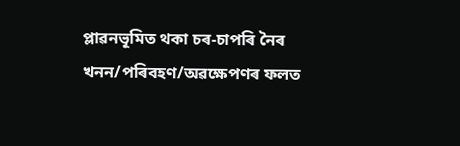প্লাৱনভূমিত থকা চৰ-চাপৰি নৈৰ খনন/পৰিবহণ/অৱক্ষেপণৰ ফলত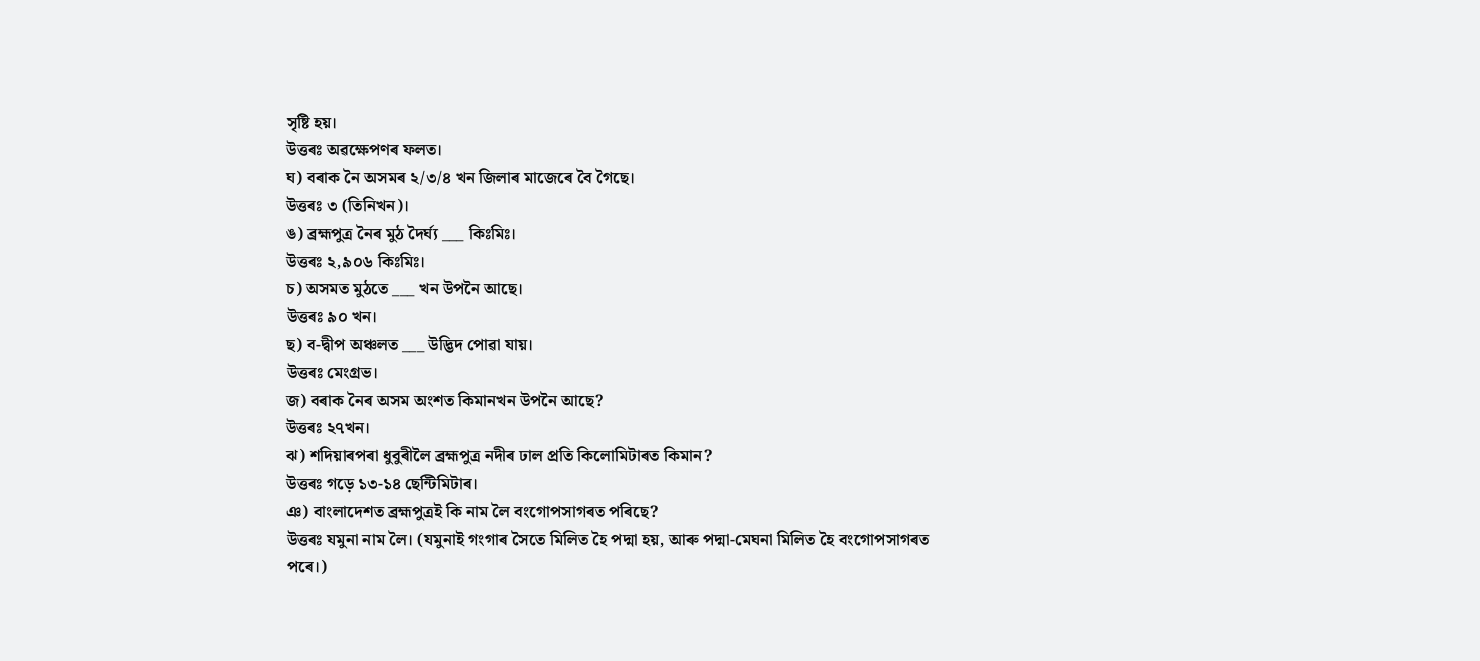সৃষ্টি হয়।
উত্তৰঃ অৱক্ষেপণৰ ফলত।
ঘ) বৰাক নৈ অসমৰ ২/৩/৪ খন জিলাৰ মাজেৰে বৈ গৈছে।
উত্তৰঃ ৩ (তিনিখন)।
ঙ) ব্ৰহ্মপুত্ৰ নৈৰ মুঠ দৈৰ্ঘ্য ___ কিঃমিঃ।
উত্তৰঃ ২,৯০৬ কিঃমিঃ।
চ) অসমত মুঠতে ___ খন উপনৈ আছে।
উত্তৰঃ ৯০ খন।
ছ) ব-দ্বীপ অঞ্চলত ___ উদ্ভিদ পোৱা যায়।
উত্তৰঃ মেংগ্ৰভ।
জ) বৰাক নৈৰ অসম অংশত কিমানখন উপনৈ আছে?
উত্তৰঃ ২৭খন।
ঝ) শদিয়াৰপৰা ধুবুৰীলৈ ব্ৰহ্মপুত্ৰ নদীৰ ঢাল প্ৰতি কিলোমিটাৰত কিমান?
উত্তৰঃ গড়ে ১৩-১৪ ছেন্টিমিটাৰ।
ঞ) বাংলাদেশত ব্ৰহ্মপুত্ৰই কি নাম লৈ বংগোপসাগৰত পৰিছে?
উত্তৰঃ যমুনা নাম লৈ। (যমুনাই গংগাৰ সৈতে মিলিত হৈ পদ্মা হয়, আৰু পদ্মা-মেঘনা মিলিত হৈ বংগোপসাগৰত পৰে।)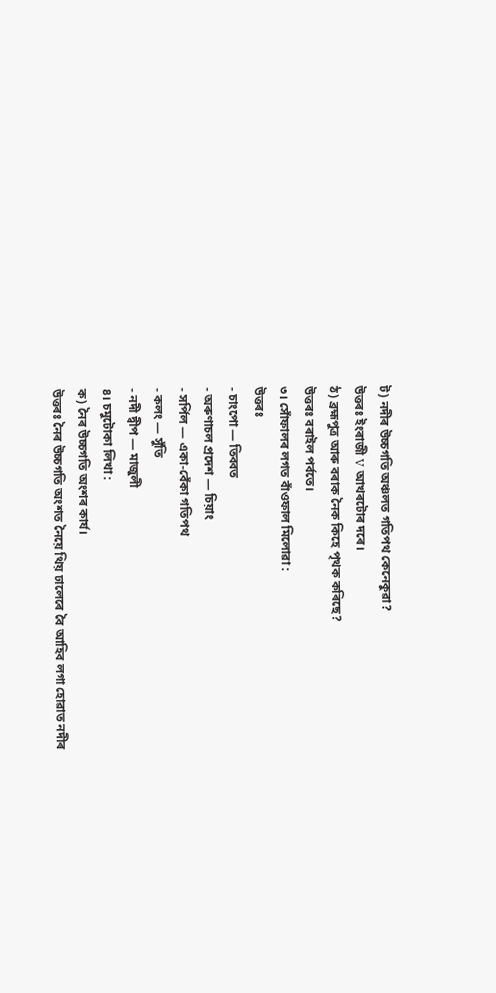ট) নদীৰ উচ্চগতি অঞ্চলত গতিপথ কেনেকুৱা?
উত্তৰঃ ইংৰাজী V আখৰটোৰ দৰে।
ঠ) ব্ৰহ্মপুত্ৰ আৰু বৰাক নৈক কিহে পৃথক কৰিছে?
উত্তৰঃ বৰাইল পৰ্বতে।
৩। সোঁফালৰ লগত বাঁওফাল মিলোৱা :
উত্তৰঃ
- চাংপো — তিব্বত
- অৰুণাচল প্ৰদেশ — চিয়াং
- সৰ্পিল — একা-বেঁকা গতিপথ
- কলং — সুঁতি
- নদী দ্বীপ — মাজুলী
৪। চমুটোকা লিখা :
ক) নৈৰ উচ্চগতি অংশৰ কাৰ্য।
উত্তৰঃ নৈৰ উচ্চগতি অংশত নৈয়ে থিয় ঢালেৰে বৈ আহিব লগা হোৱাত নদীৰ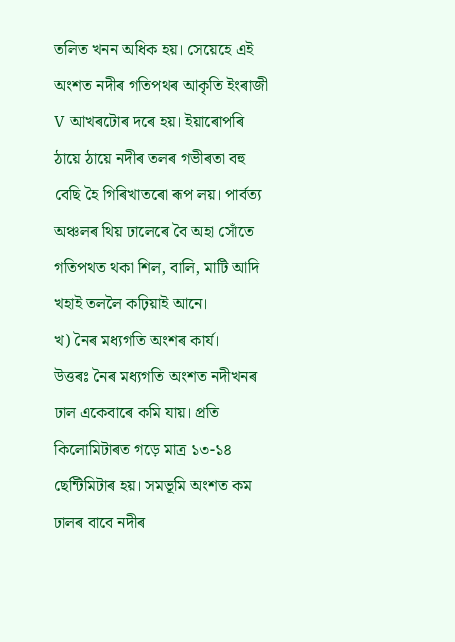তলিত খনন অধিক হয়। সেয়েহে এই অংশত নদীৰ গতিপথৰ আকৃতি ইংৰাজী V আখৰটোৰ দৰে হয়। ইয়াৰোপৰি ঠায়ে ঠায়ে নদীৰ তলৰ গভীৰতা বহু বেছি হৈ গিৰিখাতৰো ৰূপ লয়। পাৰ্বত্য অঞ্চলৰ থিয় ঢালেৰে বৈ অহা সোঁতে গতিপথত থকা শিল, বালি, মাটি আদি খহাই তললৈ কঢ়িয়াই আনে।
খ) নৈৰ মধ্যগতি অংশৰ কাৰ্য।
উত্তৰঃ নৈৰ মধ্যগতি অংশত নদীখনৰ ঢাল একেবাৰে কমি যায়। প্ৰতি কিলোমিটাৰত গড়ে মাত্ৰ ১৩-১৪ ছেন্টিমিটাৰ হয়। সমভূমি অংশত কম ঢালৰ বাবে নদীৰ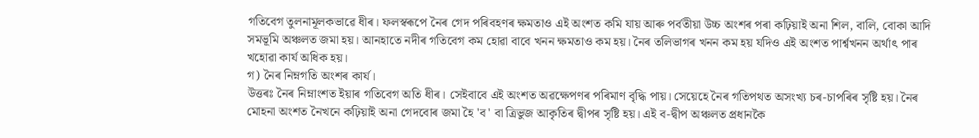গতিবেগ তুলনামূলকভাৱে ধীৰ। ফলস্বৰূপে নৈৰ গেদ পৰিবহণৰ ক্ষমতাও এই অংশত কমি যায় আৰু পৰ্বতীয়া উচ্চ অংশৰ পৰা কঢ়িয়াই অনা শিল, বালি, বোকা আদি সমভূমি অঞ্চলত জমা হয়। আনহাতে নদীৰ গতিবেগ কম হোৱা বাবে খনন ক্ষমতাও কম হয়। নৈৰ তলিভাগৰ খনন কম হয় যদিও এই অংশত পাৰ্শ্বখনন অৰ্থাৎ পাৰ খহোৱা কাৰ্য অধিক হয়।
গ) নৈৰ নিম্নগতি অংশৰ কাৰ্য।
উত্তৰঃ নৈৰ নিম্নাংশত ইয়াৰ গতিবেগ অতি ধীৰ। সেইবাবে এই অংশত অৱক্ষেপণৰ পৰিমাণ বৃদ্ধি পায়। সেয়েহে নৈৰ গতিপথত অসংখ্য চৰ-চাপৰিৰ সৃষ্টি হয়। নৈৰ মোহনা অংশত নৈখনে কঢ়িয়াই অনা গেদবোৰ জমা হৈ 'ব' বা ত্রিভুজ আকৃতিৰ দ্বীপৰ সৃষ্টি হয়। এই ব-দ্বীপ অঞ্চলত প্ৰধানকৈ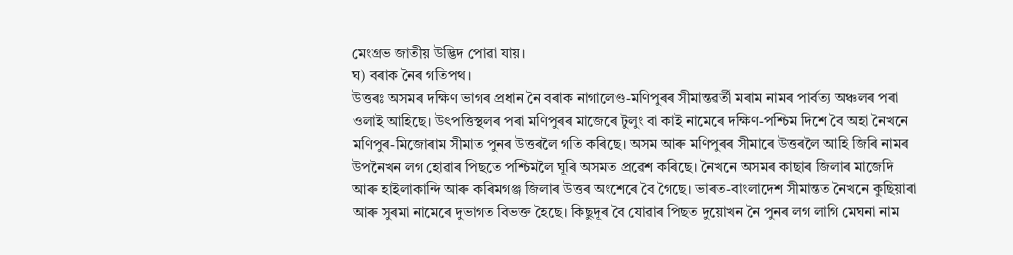মেংগ্ৰভ জাতীয় উদ্ভিদ পোৱা যায়।
ঘ) বৰাক নৈৰ গতিপথ।
উত্তৰঃ অসমৰ দক্ষিণ ভাগৰ প্ৰধান নৈ বৰাক নাগালেণ্ড-মণিপুৰৰ সীমান্তৱৰ্তী মৰাম নামৰ পাৰ্বত্য অঞ্চলৰ পৰা ওলাই আহিছে। উৎপত্তিস্থলৰ পৰা মণিপুৰৰ মাজেৰে টুলুং বা কাই নামেৰে দক্ষিণ-পশ্চিম দিশে বৈ অহা নৈখনে মণিপুৰ-মিজোৰাম সীমাত পুনৰ উত্তৰলৈ গতি কৰিছে। অসম আৰু মণিপুৰৰ সীমাৰে উত্তৰলৈ আহি জিৰি নামৰ উপনৈখন লগ হোৱাৰ পিছতে পশ্চিমলৈ ঘূৰি অসমত প্ৰৱেশ কৰিছে। নৈখনে অসমৰ কাছাৰ জিলাৰ মাজেদি আৰু হাইলাকান্দি আৰু কৰিমগঞ্জ জিলাৰ উত্তৰ অংশেৰে বৈ গৈছে। ভাৰত-বাংলাদেশ সীমান্তত নৈখনে কুছিয়াৰা আৰু সুৰমা নামেৰে দুভাগত বিভক্ত হৈছে। কিছুদূৰ বৈ যোৱাৰ পিছত দুয়োখন নৈ পুনৰ লগ লাগি মেঘনা নাম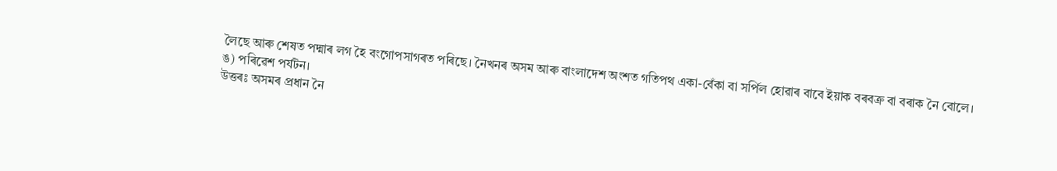লৈছে আৰু শেষত পদ্মাৰ লগ হৈ বংগোপসাগৰত পৰিছে। নৈখনৰ অসম আৰু বাংলাদেশ অংশত গতিপথ একা-বেঁকা বা সৰ্পিল হোৱাৰ বাবে ইয়াক বৰবক্ৰ বা বৰাক নৈ বোলে।
ঙ) পৰিৱেশ পৰ্যটন।
উত্তৰঃ অসমৰ প্ৰধান নৈ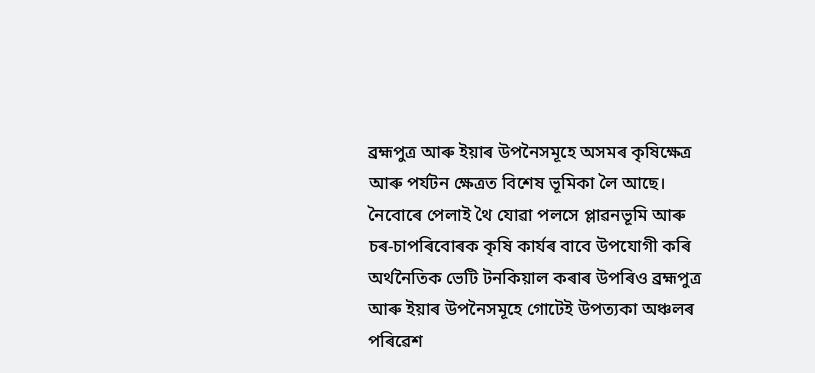ব্ৰহ্মপুত্ৰ আৰু ইয়াৰ উপনৈসমূহে অসমৰ কৃষিক্ষেত্ৰ আৰু পৰ্যটন ক্ষেত্ৰত বিশেষ ভূমিকা লৈ আছে। নৈবোৰে পেলাই থৈ যোৱা পলসে প্লাৱনভূমি আৰু চৰ-চাপৰিবোৰক কৃষি কাৰ্যৰ বাবে উপযোগী কৰি অৰ্থনৈতিক ভেটি টনকিয়াল কৰাৰ উপৰিও ব্ৰহ্মপুত্ৰ আৰু ইয়াৰ উপনৈসমূহে গোটেই উপত্যকা অঞ্চলৰ পৰিৱেশ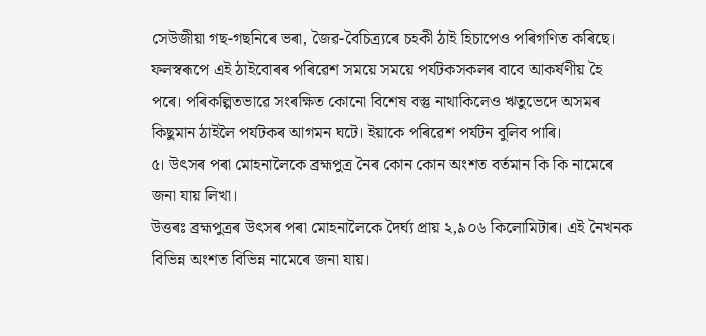সেউজীয়া গছ-গছনিৰে ভৰা, জৈৱ-বৈচিত্ৰ্যৰে চহকী ঠাই হিচাপেও পৰিগণিত কৰিছে। ফলস্বৰূপে এই ঠাইবোৰৰ পৰিৱেশ সময়ে সময়ে পৰ্যটকসকলৰ বাবে আকৰ্ষণীয় হৈ পৰে। পৰিকল্পিতভাৱে সংৰক্ষিত কোনো বিশেষ বস্তু নাথাকিলেও ঋতুভেদে অসমৰ কিছুমান ঠাইলৈ পৰ্যটকৰ আগমন ঘটে। ইয়াকে পৰিৱেশ পৰ্যটন বুলিব পাৰি।
৫। উৎসৰ পৰা মোহনালৈকে ব্ৰহ্মপুত্ৰ নৈৰ কোন কোন অংশত বৰ্তমান কি কি নামেৰে জনা যায় লিখা।
উত্তৰঃ ব্ৰহ্মপুত্ৰৰ উৎসৰ পৰা মোহনালৈকে দৈৰ্ঘ্য প্ৰায় ২,৯০৬ কিলোমিটাৰ। এই নৈখনক বিভিন্ন অংশত বিভিন্ন নামেৰে জনা যায়।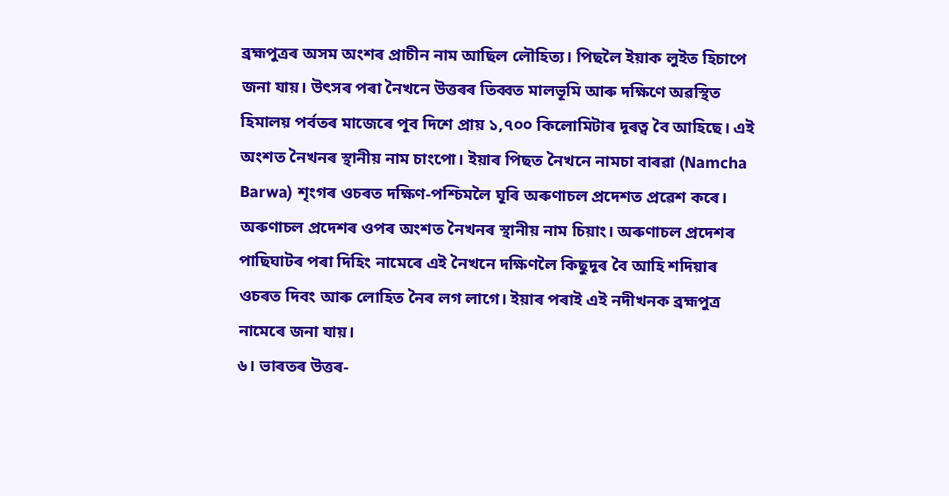ব্ৰহ্মপুত্ৰৰ অসম অংশৰ প্ৰাচীন নাম আছিল লৌহিত্য। পিছলৈ ইয়াক লুইত হিচাপে জনা যায়। উৎসৰ পৰা নৈখনে উত্তৰৰ তিব্বত মালভূমি আৰু দক্ষিণে অৱস্থিত হিমালয় পৰ্বতৰ মাজেৰে পূব দিশে প্ৰায় ১,৭০০ কিলোমিটাৰ দূৰত্ব বৈ আহিছে। এই অংশত নৈখনৰ স্থানীয় নাম চাংপো। ইয়াৰ পিছত নৈখনে নামচা বাৰৱা (Namcha Barwa) শৃংগৰ ওচৰত দক্ষিণ-পশ্চিমলৈ ঘূৰি অৰুণাচল প্ৰদেশত প্ৰৱেশ কৰে। অৰুণাচল প্ৰদেশৰ ওপৰ অংশত নৈখনৰ স্থানীয় নাম চিয়াং। অৰুণাচল প্ৰদেশৰ পাছিঘাটৰ পৰা দিহিং নামেৰে এই নৈখনে দক্ষিণলৈ কিছুদূৰ বৈ আহি শদিয়াৰ ওচৰত দিবং আৰু লোহিত নৈৰ লগ লাগে। ইয়াৰ পৰাই এই নদীখনক ব্ৰহ্মপুত্ৰ নামেৰে জনা যায়।
৬। ভাৰতৰ উত্তৰ-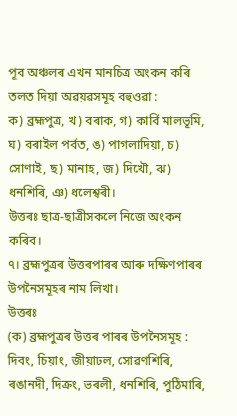পূব অঞ্চলৰ এখন মানচিত্ৰ অংকন কৰি তলত দিয়া অৱয়ৱসমূহ বহুওৱা :
ক) ব্ৰহ্মপুত্ৰ, খ) বৰাক, গ) কাৰ্বি মালভূমি, ঘ) বৰাইল পৰ্বত, ঙ) পাগলাদিয়া, চ) সোণাই, ছ) মানাহ, জ) দিখৌ, ঝ) ধনশিৰি, ঞ) ধলেশ্বৰী।
উত্তৰঃ ছাত্ৰ-ছাত্ৰীসকলে নিজে অংকন কৰিব।
৭। ব্ৰহ্মপুত্ৰৰ উত্তৰপাৰৰ আৰু দক্ষিণপাৰৰ উপনৈসমূহৰ নাম লিখা।
উত্তৰঃ
(ক) ব্ৰহ্মপুত্ৰৰ উত্তৰ পাৰৰ উপনৈসমূহ : দিবং, চিয়াং, জীয়াঢল, সোৱণশিৰি, ৰঙানদী, দিক্ৰং, ভৰলী, ধনশিৰি, পুঠিমাৰি,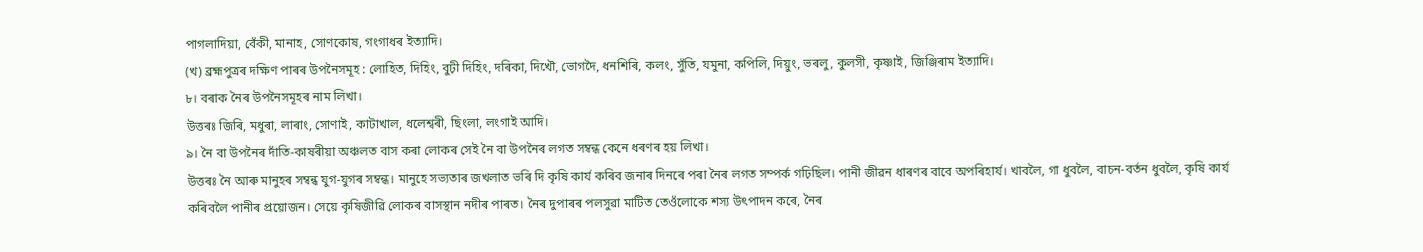পাগলাদিয়া, বেঁকী, মানাহ, সোণকোষ, গংগাধৰ ইত্যাদি।
(খ) ব্ৰহ্মপুত্ৰৰ দক্ষিণ পাৰৰ উপনৈসমূহ : লোহিত, দিহিং, বুঢ়ী দিহিং, দৰিকা, দিখৌ, ভোগদৈ, ধনশিৰি, কলং, সুঁতি, যমুনা, কপিলি, দিয়ুং, ভৰলু, কুলসী, কৃষ্ণাই, জিঞ্জিৰাম ইত্যাদি।
৮। বৰাক নৈৰ উপনৈসমূহৰ নাম লিখা।
উত্তৰঃ জিৰি, মধুৰা, লাৰাং, সোণাই, কাটাখাল, ধলেশ্বৰী, ছিংলা, লংগাই আদি।
৯। নৈ বা উপনৈৰ দাঁতি-কাষৰীয়া অঞ্চলত বাস কৰা লোকৰ সেই নৈ বা উপনৈৰ লগত সম্বন্ধ কেনে ধৰণৰ হয় লিখা।
উত্তৰঃ নৈ আৰু মানুহৰ সম্বন্ধ যুগ-যুগৰ সম্বন্ধ। মানুহে সভ্যতাৰ জখলাত ভৰি দি কৃষি কাৰ্য কৰিব জনাৰ দিনৰে পৰা নৈৰ লগত সম্পৰ্ক গঢ়িছিল। পানী জীৱন ধাৰণৰ বাবে অপৰিহাৰ্য। খাবলৈ, গা ধুবলৈ, বাচন-বৰ্তন ধুবলৈ, কৃষি কাৰ্য কৰিবলৈ পানীৰ প্ৰয়োজন। সেয়ে কৃষিজীৱি লোকৰ বাসস্থান নদীৰ পাৰত। নৈৰ দুপাৰৰ পলসুৱা মাটিত তেওঁলোকে শস্য উৎপাদন কৰে, নৈৰ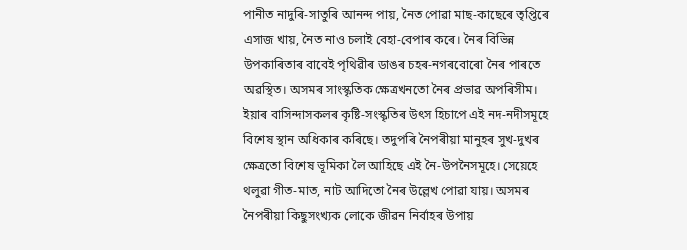পানীত নাদুৰি-সাতুৰি আনন্দ পায়, নৈত পোৱা মাছ-কাছেৰে তৃপ্তিৰে এসাজ খায়, নৈত নাও চলাই বেহা-বেপাৰ কৰে। নৈৰ বিভিন্ন উপকাৰিতাৰ বাবেই পৃথিৱীৰ ডাঙৰ চহৰ-নগৰবোৰো নৈৰ পাৰতে অৱস্থিত। অসমৰ সাংস্কৃতিক ক্ষেত্ৰখনতো নৈৰ প্ৰভাৱ অপৰিসীম। ইয়াৰ বাসিন্দাসকলৰ কৃষ্টি-সংস্কৃতিৰ উৎস হিচাপে এই নদ-নদীসমূহে বিশেষ স্থান অধিকাৰ কৰিছে। তদুপৰি নৈপৰীয়া মানুহৰ সুখ-দুখৰ ক্ষেত্ৰতো বিশেষ ভূমিকা লৈ আহিছে এই নৈ-উপনৈসমূহে। সেয়েহে থলুৱা গীত-মাত, নাট আদিতো নৈৰ উল্লেখ পোৱা যায়। অসমৰ নৈপৰীয়া কিছুসংখ্যক লোকে জীৱন নিৰ্বাহৰ উপায়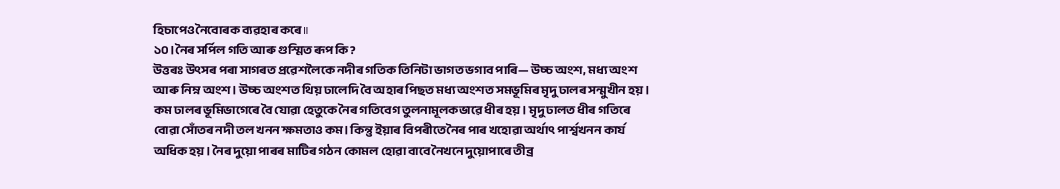হিচাপেও নৈবোৰক ব্যৱহাৰ কৰে။
১০। নৈৰ সৰ্পিল গতি আৰু গুস্মিত ৰূপ কি?
উত্তৰঃ উৎসৰ পৰা সাগৰত প্ৰৱেশলৈকে নদীৰ গতিক তিনিটা ভাগত ভগাব পাৰি— উচ্চ অংশ, মধ্য অংশ আৰু নিম্ন অংশ। উচ্চ অংশত থিয় ঢালেদি বৈ অহাৰ পিছত মধ্য অংশত সমভূমিৰ মৃদু ঢালৰ সন্মুখীন হয়। কম ঢালৰ ভূমিভাগেৰে বৈ যোৱা হেতুকে নৈৰ গতিবেগ তুলনামূলকভাৱে ধীৰ হয়। মৃদু ঢালত ধীৰ গতিৰে বোৱা সোঁতৰ নদী তল খনন ক্ষমতাও কম। কিন্তু ইয়াৰ বিপৰীতে নৈৰ পাৰ খহোৱা অৰ্থাৎ পাৰ্শ্বখনন কাৰ্য অধিক হয়। নৈৰ দুয়ো পাৰৰ মাটিৰ গঠন কোমল হোৱা বাবে নৈখনে দুয়োপাৰে তীব্ৰ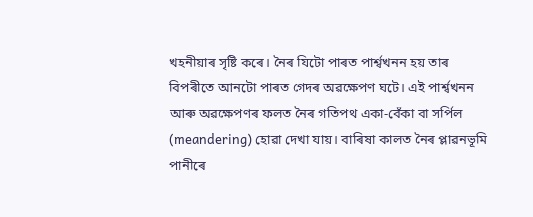খহনীয়াৰ সৃষ্টি কৰে। নৈৰ যিটো পাৰত পাৰ্শ্বখনন হয় তাৰ বিপৰীতে আনটো পাৰত গেদৰ অৱক্ষেপণ ঘটে। এই পাৰ্শ্বখনন আৰু অৱক্ষেপণৰ ফলত নৈৰ গতিপথ একা-বেঁকা বা সৰ্পিল (meandering) হোৱা দেখা যায়। বাৰিষা কালত নৈৰ প্লাৱনভূমি পানীৰে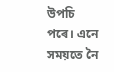উপচি পৰে। এনে সময়তে নৈ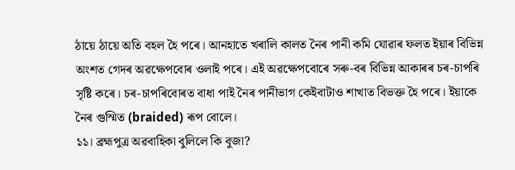ঠায়ে ঠায়ে অতি বহল হৈ পৰে। আনহাতে খৰালি কালত নৈৰ পানী কমি যোৱাৰ ফলত ইয়াৰ বিভিন্ন অংশত গেদৰ অৱক্ষেপবোৰ ওলাই পৰে। এই অৱক্ষেপবোৰে সৰু-বৰ বিভিন্ন আকাৰৰ চৰ-চাপৰি সৃষ্টি কৰে। চৰ-চাপৰিবোৰত বাধা পাই নৈৰ পানীভাগ কেইবাটাও শাখাত বিভক্ত হৈ পৰে। ইয়াকে নৈৰ গুস্মিত (braided) ৰূপ বোলে।
১১। ব্ৰহ্মপুত্ৰ অৱবাহিকা বুলিলে কি বুজা?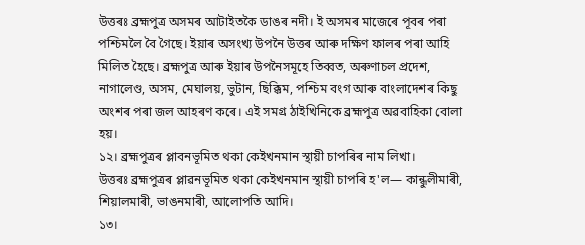উত্তৰঃ ব্ৰহ্মপুত্ৰ অসমৰ আটাইতকৈ ডাঙৰ নদী। ই অসমৰ মাজেৰে পূবৰ পৰা পশ্চিমলৈ বৈ গৈছে। ইয়াৰ অসংখ্য উপনৈ উত্তৰ আৰু দক্ষিণ ফালৰ পৰা আহি মিলিত হৈছে। ব্ৰহ্মপুত্ৰ আৰু ইয়াৰ উপনৈসমূহে তিব্বত, অৰুণাচল প্ৰদেশ, নাগালেণ্ড, অসম, মেঘালয়, ভুটান, ছিক্কিম, পশ্চিম বংগ আৰু বাংলাদেশৰ কিছু অংশৰ পৰা জল আহৰণ কৰে। এই সমগ্ৰ ঠাইখিনিকে ব্ৰহ্মপুত্ৰ অৱবাহিকা বোলা হয়।
১২। ব্ৰহ্মপুত্ৰৰ প্লাবনভূমিত থকা কেইখনমান স্থায়ী চাপৰিৰ নাম লিখা।
উত্তৰঃ ব্ৰহ্মপুত্ৰৰ প্লাৱনভূমিত থকা কেইখনমান স্থায়ী চাপৰি হ'ল— কান্ধুলীমাৰী, শিয়ালমাৰী, ভাঙনমাৰী, আলোপতি আদি।
১৩।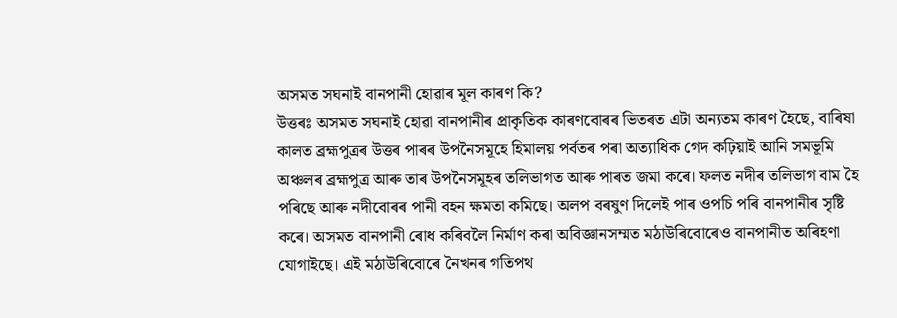অসমত সঘনাই বানপানী হোৱাৰ মূল কাৰণ কি?
উত্তৰঃ অসমত সঘনাই হোৱা বানপানীৰ প্ৰাকৃতিক কাৰণবোৰৰ ভিতৰত এটা অন্যতম কাৰণ হৈছে, বাৰিষা কালত ব্ৰহ্মপুত্ৰৰ উত্তৰ পাৰৰ উপনৈসমূহে হিমালয় পৰ্বতৰ পৰা অত্যাধিক গেদ কঢ়িয়াই আনি সমভূমি অঞ্চলৰ ব্ৰহ্মপুত্ৰ আৰু তাৰ উপনৈসমূহৰ তলিভাগত আৰু পাৰত জমা কৰে। ফলত নদীৰ তলিভাগ বাম হৈ পৰিছে আৰু নদীবোৰৰ পানী বহন ক্ষমতা কমিছে। অলপ বৰষুণ দিলেই পাৰ ওপচি পৰি বানপানীৰ সৃষ্টি কৰে। অসমত বানপানী ৰোধ কৰিবলৈ নিৰ্মাণ কৰা অবিজ্ঞানসম্মত মঠাউৰিবোৰেও বানপানীত অৰিহণা যোগাইছে। এই মঠাউৰিবোৰে নৈখনৰ গতিপথ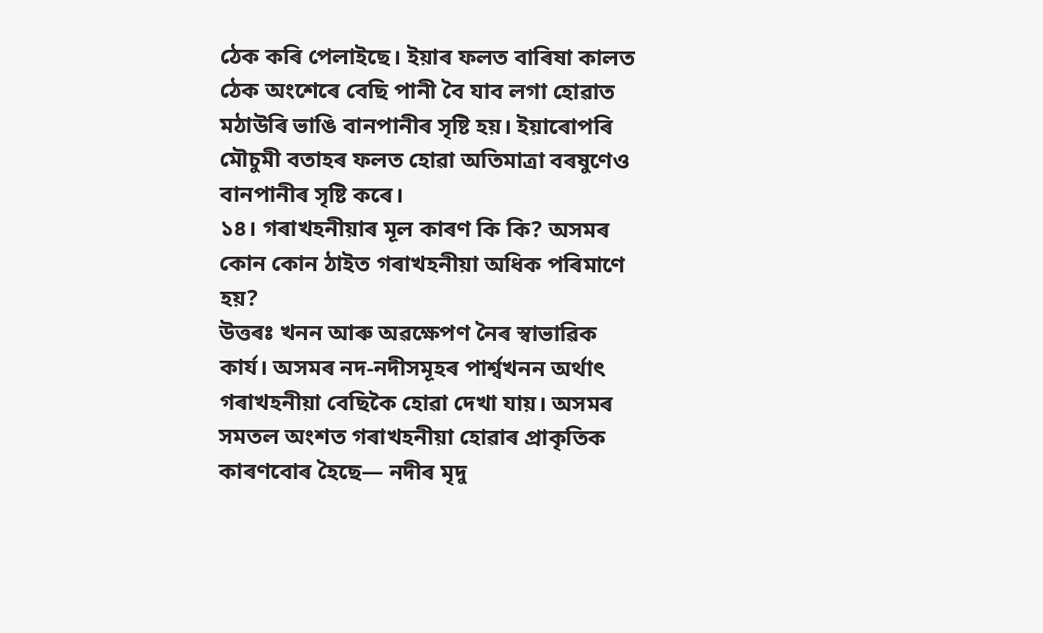ঠেক কৰি পেলাইছে। ইয়াৰ ফলত বাৰিষা কালত ঠেক অংশেৰে বেছি পানী বৈ যাব লগা হোৱাত মঠাউৰি ভাঙি বানপানীৰ সৃষ্টি হয়। ইয়াৰোপৰি মৌচুমী বতাহৰ ফলত হোৱা অতিমাত্ৰা বৰষুণেও বানপানীৰ সৃষ্টি কৰে।
১৪। গৰাখহনীয়াৰ মূল কাৰণ কি কি? অসমৰ কোন কোন ঠাইত গৰাখহনীয়া অধিক পৰিমাণে হয়?
উত্তৰঃ খনন আৰু অৱক্ষেপণ নৈৰ স্বাভাৱিক কাৰ্য। অসমৰ নদ-নদীসমূহৰ পাৰ্শ্বখনন অৰ্থাৎ গৰাখহনীয়া বেছিকৈ হোৱা দেখা যায়। অসমৰ সমতল অংশত গৰাখহনীয়া হোৱাৰ প্ৰাকৃতিক কাৰণবোৰ হৈছে— নদীৰ মৃদু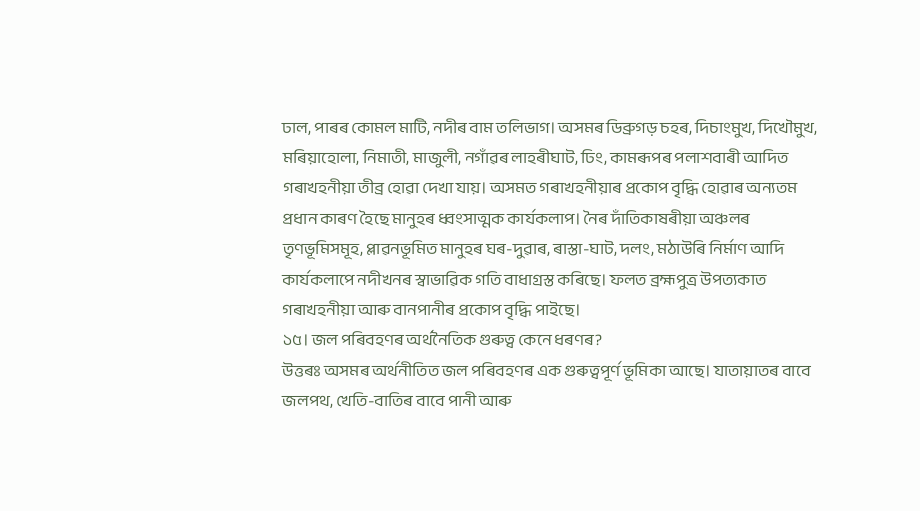ঢাল, পাৰৰ কোমল মাটি, নদীৰ বাম তলিভাগ। অসমৰ ডিব্ৰুগড় চহৰ, দিচাংমুখ, দিখৌমুখ, মৰিয়াহোলা, নিমাতী, মাজুলী, নগাঁৱৰ লাহৰীঘাট, ঢিং, কামৰূপৰ পলাশবাৰী আদিত গৰাখহনীয়া তীব্ৰ হোৱা দেখা যায়। অসমত গৰাখহনীয়াৰ প্ৰকোপ বৃদ্ধি হোৱাৰ অন্যতম প্ৰধান কাৰণ হৈছে মানুহৰ ধ্বংসাত্মক কাৰ্যকলাপ। নৈৰ দাঁতিকাষৰীয়া অঞ্চলৰ তৃণভূমিসমূহ, প্লাৱনভূমিত মানুহৰ ঘৰ-দুৱাৰ, ৰাস্তা-ঘাট, দলং, মঠাউৰি নিৰ্মাণ আদি কাৰ্যকলাপে নদীখনৰ স্বাভাৱিক গতি বাধাগ্ৰস্ত কৰিছে। ফলত ব্ৰহ্মপুত্ৰ উপত্যকাত গৰাখহনীয়া আৰু বানপানীৰ প্ৰকোপ বৃদ্ধি পাইছে।
১৫। জল পৰিবহণৰ অৰ্থনৈতিক গুৰুত্ব কেনে ধৰণৰ?
উত্তৰঃ অসমৰ অৰ্থনীতিত জল পৰিবহণৰ এক গুৰুত্বপূৰ্ণ ভূমিকা আছে। যাতায়াতৰ বাবে জলপথ, খেতি-বাতিৰ বাবে পানী আৰু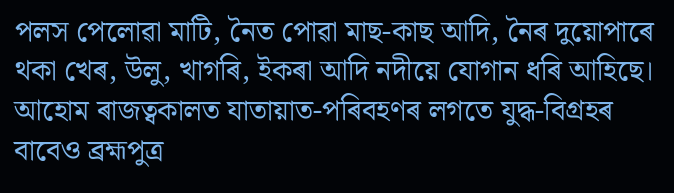পলস পেলোৱা মাটি, নৈত পোৱা মাছ-কাছ আদি, নৈৰ দুয়োপাৰে থকা খেৰ, উলু, খাগৰি, ইকৰা আদি নদীয়ে যোগান ধৰি আহিছে। আহোম ৰাজত্বকালত যাতায়াত-পৰিবহণৰ লগতে যুদ্ধ-বিগ্ৰহৰ বাবেও ব্ৰহ্মপুত্ৰ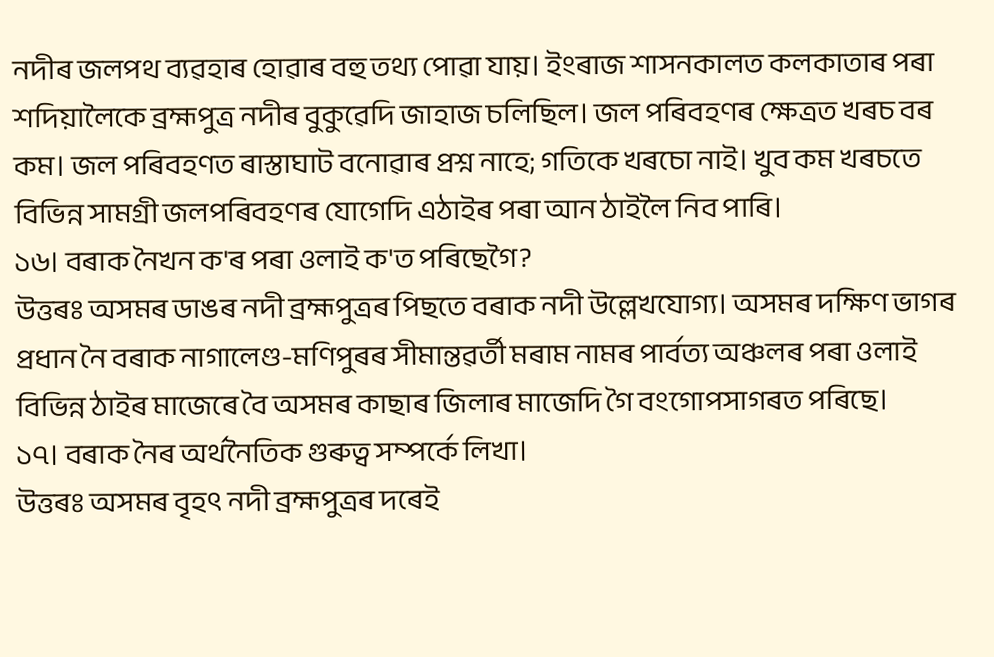নদীৰ জলপথ ব্যৱহাৰ হোৱাৰ বহু তথ্য পোৱা যায়। ইংৰাজ শাসনকালত কলকাতাৰ পৰা শদিয়ালৈকে ব্ৰহ্মপুত্ৰ নদীৰ বুকুৱেদি জাহাজ চলিছিল। জল পৰিবহণৰ ক্ষেত্ৰত খৰচ বৰ কম। জল পৰিবহণত ৰাস্তাঘাট বনোৱাৰ প্ৰশ্ন নাহে; গতিকে খৰচো নাই। খুব কম খৰচতে বিভিন্ন সামগ্ৰী জলপৰিবহণৰ যোগেদি এঠাইৰ পৰা আন ঠাইলৈ নিব পাৰি।
১৬। বৰাক নৈখন ক'ৰ পৰা ওলাই ক'ত পৰিছেগৈ?
উত্তৰঃ অসমৰ ডাঙৰ নদী ব্ৰহ্মপুত্ৰৰ পিছতে বৰাক নদী উল্লেখযোগ্য। অসমৰ দক্ষিণ ভাগৰ প্ৰধান নৈ বৰাক নাগালেণ্ড-মণিপুৰৰ সীমান্তৱৰ্তী মৰাম নামৰ পাৰ্বত্য অঞ্চলৰ পৰা ওলাই বিভিন্ন ঠাইৰ মাজেৰে বৈ অসমৰ কাছাৰ জিলাৰ মাজেদি গৈ বংগোপসাগৰত পৰিছে।
১৭। বৰাক নৈৰ অৰ্থনৈতিক গুৰুত্ব সম্পৰ্কে লিখা।
উত্তৰঃ অসমৰ বৃহৎ নদী ব্ৰহ্মপুত্ৰৰ দৰেই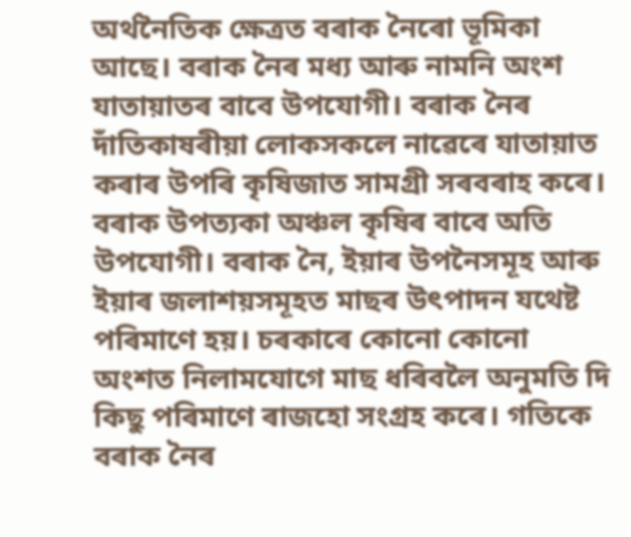অৰ্থনৈতিক ক্ষেত্ৰত বৰাক নৈৰো ভূমিকা আছে। বৰাক নৈৰ মধ্য আৰু নামনি অংশ যাতায়াতৰ বাবে উপযোগী। বৰাক নৈৰ দাঁতিকাষৰীয়া লোকসকলে নাৱেৰে যাতায়াত কৰাৰ উপৰি কৃষিজাত সামগ্ৰী সৰবৰাহ কৰে। বৰাক উপত্যকা অঞ্চল কৃষিৰ বাবে অতি উপযোগী। বৰাক নৈ, ইয়াৰ উপনৈসমূহ আৰু ইয়াৰ জলাশয়সমূহত মাছৰ উৎপাদন যথেষ্ট পৰিমাণে হয়। চৰকাৰে কোনো কোনো অংশত নিলামযোগে মাছ ধৰিবলৈ অনুমতি দি কিছু পৰিমাণে ৰাজহো সংগ্ৰহ কৰে। গতিকে বৰাক নৈৰ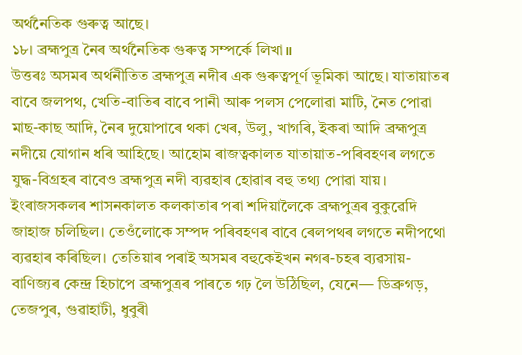অৰ্থনৈতিক গুৰুত্ব আছে।
১৮। ব্ৰহ্মপুত্ৰ নৈৰ অৰ্থনৈতিক গুৰুত্ব সম্পৰ্কে লিখা။
উত্তৰঃ অসমৰ অৰ্থনীতিত ব্ৰহ্মপুত্ৰ নদীৰ এক গুৰুত্বপূৰ্ণ ভূমিকা আছে। যাতায়াতৰ বাবে জলপথ, খেতি-বাতিৰ বাবে পানী আৰু পলস পেলোৱা মাটি, নৈত পোৱা মাছ-কাছ আদি, নৈৰ দুয়োপাৰে থকা খেৰ, উলু, খাগৰি, ইকৰা আদি ব্ৰহ্মপুত্ৰ নদীয়ে যোগান ধৰি আহিছে। আহোম ৰাজত্বকালত যাতায়াত-পৰিবহণৰ লগতে যুদ্ধ-বিগ্ৰহৰ বাবেও ব্ৰহ্মপুত্ৰ নদী ব্যৱহাৰ হোৱাৰ বহু তথ্য পোৱা যায়। ইংৰাজসকলৰ শাসনকালত কলকাতাৰ পৰা শদিয়ালৈকে ব্ৰহ্মপুত্ৰৰ বুকুৱেদি জাহাজ চলিছিল। তেওঁলোকে সম্পদ পৰিবহণৰ বাবে ৰেলপথৰ লগতে নদীপথো ব্যৱহাৰ কৰিছিল। তেতিয়াৰ পৰাই অসমৰ বহুকেইখন নগৰ-চহৰ ব্যৱসায়-বাণিজ্যৰ কেন্দ্ৰ হিচাপে ব্ৰহ্মপুত্ৰৰ পাৰতে গঢ় লৈ উঠিছিল, যেনে— ডিব্ৰুগড়, তেজপুৰ, গুৱাহাটী, ধুবুৰী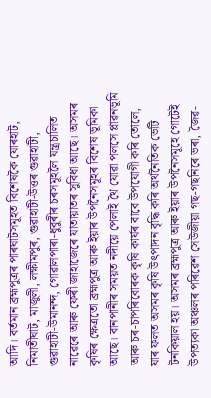আদি। বৰ্তমান ব্ৰহ্মপুত্ৰৰ পাৰঘাটসমূহত বিশেষকৈ যোৰহাট, নিমাতীঘাট, মাজুলী, লক্ষীমপুৰ, গুৱাহাটী-উত্তৰ গুৱাহাটী, গুৱাহাটী-উমানন্দ, গোৱালপাৰা-ধুবুৰীৰ চৰসমূহলৈ যন্ত্ৰচালিত নাৱেৰে আৰু ফেৰী জাহাজেৰে যাতায়াতৰ সুবিধা আছে। অসমৰ কৃষিৰ ক্ষেত্ৰতো ব্ৰহ্মপুত্ৰ আৰু ইয়াৰ উপনৈসমূহৰ বিশেষ ভূমিকা আছে। বানপানীৰ সময়ত নদীয়ে পেলাই থৈ যোৱা পলসে প্লাৱনভূমি আৰু চৰ-চাপৰিবোৰক কৃষি কাৰ্যৰ বাবে উপযোগী কৰি তোলে, যাৰ ফলত অসমৰ কৃষি উৎপাদন বৃদ্ধি কৰি অৰ্থনৈতিক ভেটি টনকিয়াল হয়। অসমৰ ব্ৰহ্মপুত্ৰ আৰু ইয়াৰ উপনৈসমূহে গোটেই উপত্যকা অঞ্চলৰ পৰিৱেশ সেউজীয়া গছ-গছনিৰে ভৰা, জৈৱ-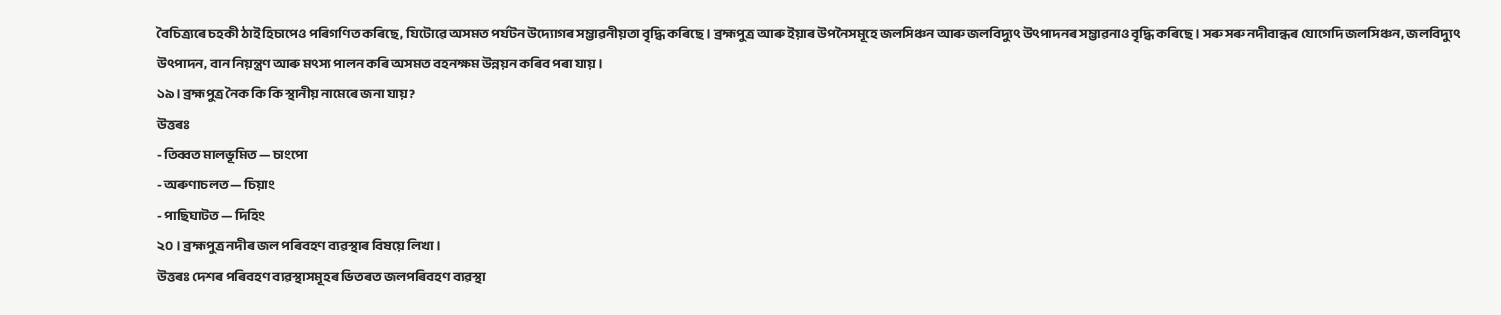বৈচিত্ৰ্যৰে চহকী ঠাই হিচাপেও পৰিগণিত কৰিছে, যিটোৱে অসমত পৰ্যটন উদ্যোগৰ সম্ভাৱনীয়তা বৃদ্ধি কৰিছে। ব্ৰহ্মপুত্ৰ আৰু ইয়াৰ উপনৈসমূহে জলসিঞ্চন আৰু জলবিদ্যুৎ উৎপাদনৰ সম্ভাৱনাও বৃদ্ধি কৰিছে। সৰু সৰু নদীবান্ধৰ যোগেদি জলসিঞ্চন, জলবিদ্যুৎ উৎপাদন, বান নিয়ন্ত্ৰণ আৰু মৎস্য পালন কৰি অসমত বহনক্ষম উন্নয়ন কৰিব পৰা যায়।
১৯। ব্ৰহ্মপুত্ৰ নৈক কি কি স্থানীয় নামেৰে জনা যায়?
উত্তৰঃ
- তিব্বত মালভূমিত — চাংপো
- অৰুণাচলত — চিয়াং
- পাছিঘাটত — দিহিং
২০। ব্ৰহ্মপুত্ৰ নদীৰ জল পৰিবহণ ব্যৱস্থাৰ বিষয়ে লিখা।
উত্তৰঃ দেশৰ পৰিবহণ ব্যৱস্থাসমূহৰ ভিতৰত জলপৰিবহণ ব্যৱস্থা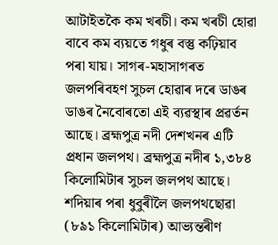আটাইতকৈ কম খৰচী। কম খৰচী হোৱা বাবে কম ব্যয়তে গধুৰ বস্তু কঢ়িয়াব পৰা যায়। সাগৰ-মহাসাগৰত জলপৰিবহণ সুচল হোৱাৰ দৰে ডাঙৰ ডাঙৰ নৈবোৰতো এই ব্যৱস্থাৰ প্ৰৱৰ্তন আছে। ব্ৰহ্মপুত্ৰ নদী দেশখনৰ এটি প্ৰধান জলপথ। ব্ৰহ্মপুত্ৰ নদীৰ ১,৩৮৪ কিলোমিটাৰ সুচল জলপথ আছে। শদিয়াৰ পৰা ধুবুৰীলৈ জলপথছোৱা (৮৯১ কিলোমিটাৰ) আভ্যন্তৰীণ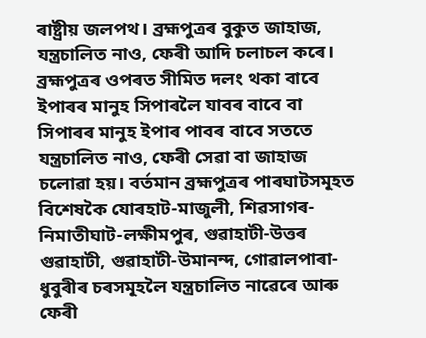ৰাষ্ট্ৰীয় জলপথ। ব্ৰহ্মপুত্ৰৰ বুকুত জাহাজ, যন্ত্ৰচালিত নাও, ফেৰী আদি চলাচল কৰে। ব্ৰহ্মপুত্ৰৰ ওপৰত সীমিত দলং থকা বাবে ইপাৰৰ মানুহ সিপাৰলৈ যাবৰ বাবে বা সিপাৰৰ মানুহ ইপাৰ পাবৰ বাবে সততে যন্ত্ৰচালিত নাও, ফেৰী সেৱা বা জাহাজ চলোৱা হয়। বৰ্তমান ব্ৰহ্মপুত্ৰৰ পাৰঘাটসমূহত বিশেষকৈ যোৰহাট-মাজুলী, শিৱসাগৰ-নিমাতীঘাট-লক্ষীমপুৰ, গুৱাহাটী-উত্তৰ গুৱাহাটী, গুৱাহাটী-উমানন্দ, গোৱালপাৰা-ধুবুৰীৰ চৰসমূহলৈ যন্ত্ৰচালিত নাৱেৰে আৰু ফেৰী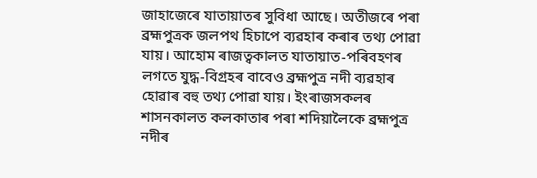জাহাজেৰে যাতায়াতৰ সুবিধা আছে। অতীজৰে পৰা ব্ৰহ্মপুত্ৰক জলপথ হিচাপে ব্যৱহাৰ কৰাৰ তথ্য পোৱা যায়। আহোম ৰাজত্বকালত যাতায়াত-পৰিবহণৰ লগতে যুদ্ধ-বিগ্ৰহৰ বাবেও ব্ৰহ্মপুত্ৰ নদী ব্যৱহাৰ হোৱাৰ বহু তথ্য পোৱা যায়। ইংৰাজসকলৰ শাসনকালত কলকাতাৰ পৰা শদিয়ালৈকে ব্ৰহ্মপুত্ৰ নদীৰ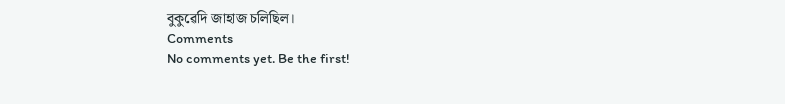বুকুৱেদি জাহাজ চলিছিল।
Comments
No comments yet. Be the first!